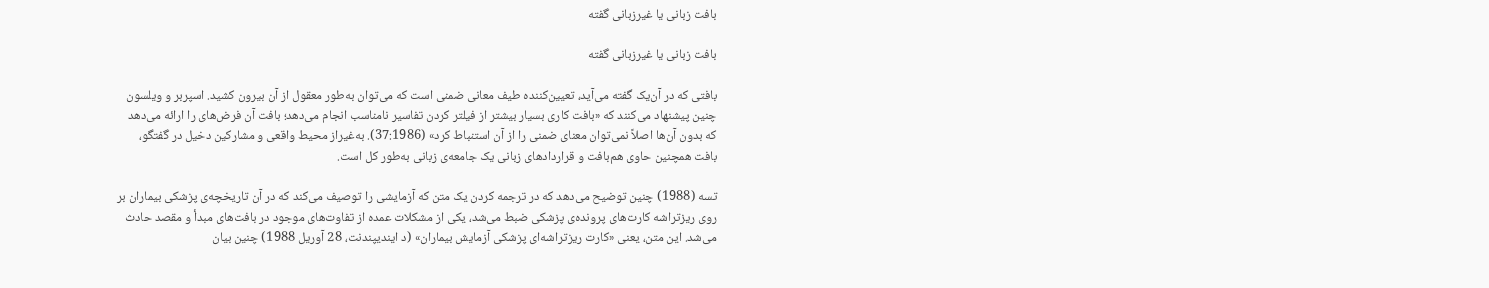بافت زبانی یا غیرزبانی گفته

بافت زبانی یا غیرزبانی گفته

بافتی که در آن‌یک گفته می‌آید، تعیین‌کننده طیف معانی ضمنی است که می‌توان به‌طور معقول از آن بیرون کشید. اسپربر و ویلسون چنین پیشنهاد می‌کنند که «بافت کاری بسیار بیشتر از فیلتر کردن تفاسیر نامناسب انجام می‌دهد؛ بافت آن فرض‌های را ارائه می‌دهد که بدون آن‌ها اصلاً نمی‌توان معنای ضمنی را از آن استنباط کرد» (37:1986). به‌غیراز محیط واقعی و مشارکین دخیل در گفتگو، بافت همچنین حاوی هم‌بافت و قراردادهای زبانی یک جامعه‌ی زبانی به‌طور کل است.

تسه (1988) چنین توضیح می‌دهد که در ترجمه کردن یک متن که آزمایشی را توصیف می‌کند که در آن تاریخچه‌ی پزشکی بیماران بر روی ریزتراشه کارت‌های پرونده‌ی پزشکی ضبط می‌شد، یکی از مشکلات عمده از تفاوت‌های موجود در بافت‌های مبدأ و مقصد حادث می‌شد. این متن، یعنی «کارت ریزتراشه‌ای پزشکی آزمایش بیماران» (د ایندیپندنت، 28 آوریل 1988) چنین بیان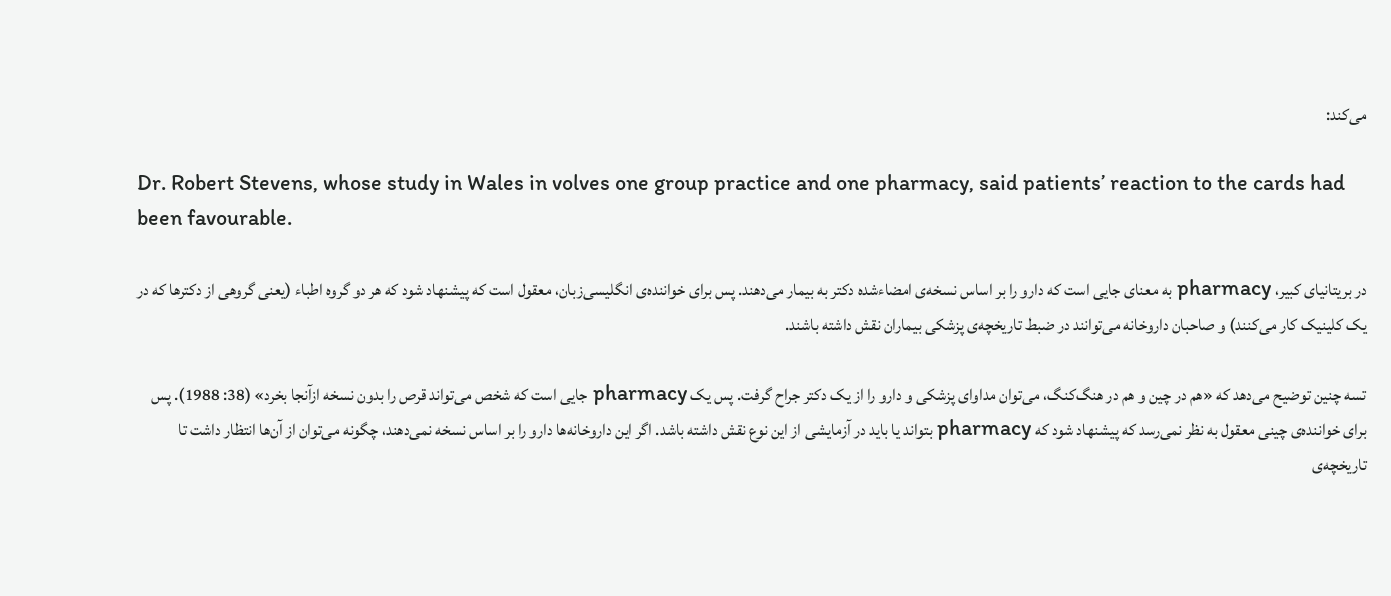می‌کند:

Dr. Robert Stevens, whose study in Wales in volves one group practice and one pharmacy, said patients’ reaction to the cards had been favourable.

در بریتانیای کبیر، pharmacy به معنای جایی است که دارو را بر اساس نسخه‌ی امضاءشده دکتر به بیمار می‌دهند. پس برای خواننده‌ی انگلیسی‌زبان، معقول است که پیشنهاد شود که هر دو گروه اطباء (یعنی گروهی از دکترها که در یک کلینیک کار می‌کنند) و صاحبان داروخانه می‌توانند در ضبط تاریخچه‌ی پزشکی بیماران نقش داشته باشند.

تسه چنین توضیح می‌دهد که «هم در چین و هم در هنگ‌کنگ، می‌توان مداوای پزشکی و دارو را از یک دکتر جراح گرفت. پس یک pharmacy جایی است که شخص می‌تواند قرص را بدون نسخه ازآنجا بخرد» (38: 1988). پس برای خواننده‌ی چینی معقول به نظر نمی‌رسد که پیشنهاد شود که pharmacy بتواند یا باید در آزمایشی از این نوع نقش داشته باشد. اگر این داروخانه‌ها دارو را بر اساس نسخه نمی‌دهند، چگونه می‌توان از آن‌ها انتظار داشت تا تاریخچه‌ی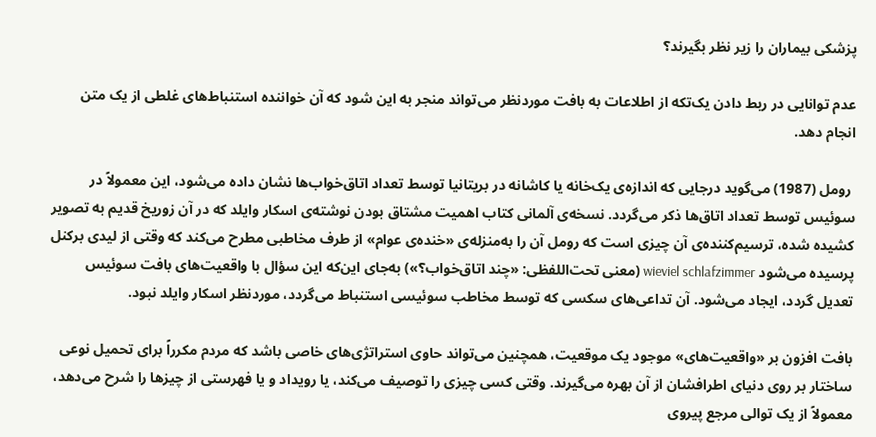پزشکی بیماران را زیر نظر بگیرند؟

عدم توانایی در ربط دادن یک‌تکه از اطلاعات به بافت موردنظر می‌تواند منجر به این شود که آن خواننده استنباط‌های غلطی از یک متن انجام دهد.

 رومل (1987) می‌گوید درجایی که اندازه‌ی یک‌خانه یا کاشانه در بریتانیا توسط تعداد اتاق‌خواب‌ها نشان داده می‌شود، این معمولاً در سوئیس توسط تعداد اتاق‌ها ذکر می‌گردد. نسخه‌ی آلمانی کتاب اهمیت مشتاق بودن نوشته‌ی اسکار وایلد که در آن زوریخ قدیم به تصویر کشیده شده، ترسیم‌کننده‌ی آن چیزی است که رومل آن را به‌منزله‌ی «خنده‌ی عوام» از طرف مخاطبی مطرح می‌کند که وقتی از لیدی برکنل پرسیده می‌شود wieviel schlafzimmer (معنی تحت‌اللفظی: «چند اتاق‌خواب؟») به‌جای این‌که این سؤال با واقعیت‌های بافت سوئیس تعدیل گردد، ایجاد می‌شود. آن تداعی‌های سکسی که توسط مخاطب سوئیسی استنباط می‌گردد، موردنظر اسکار وایلد نبود.

بافت افزون بر «واقعیت‌های» موجود یک موقعیت، همچنین می‌تواند حاوی استراتژی‌های خاصی باشد که مردم مکرراً برای تحمیل نوعی ساختار بر روی دنیای اطرافشان از آن بهره می‌گیرند. وقتی کسی چیزی را توصیف می‌کند، یا رویداد و یا فهرستی از چیز‌ها را شرح می‌دهد، معمولاً از یک توالی مرجع پیروی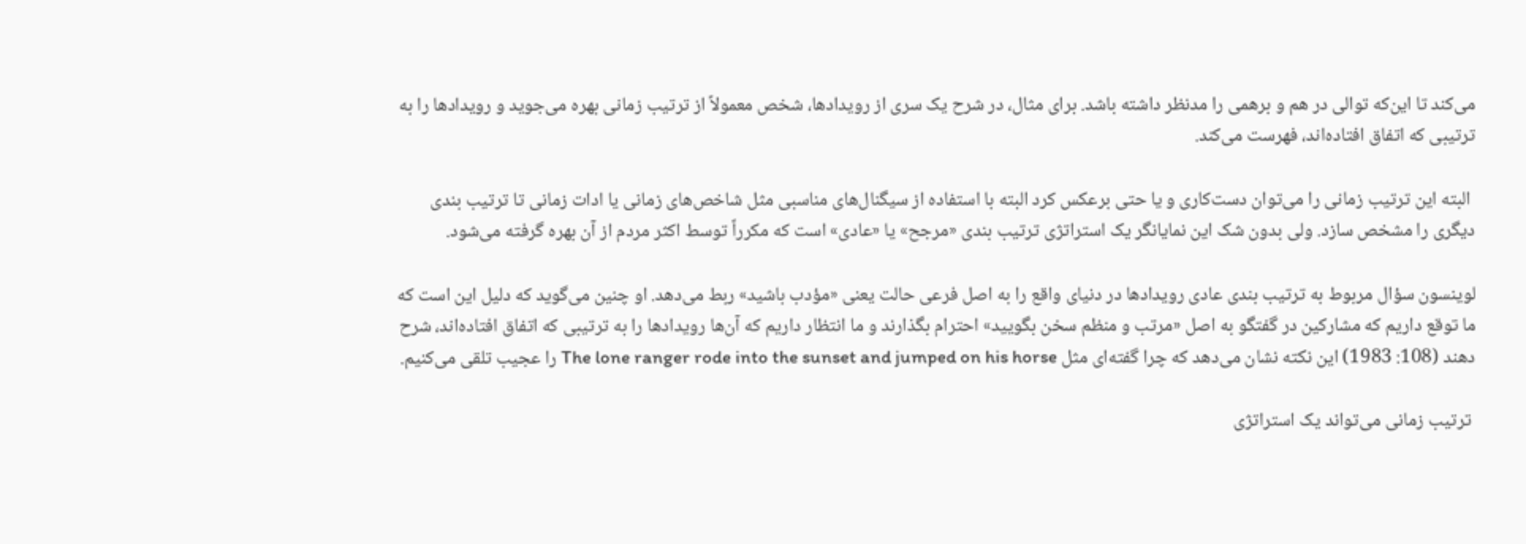می‌کند تا این‌که توالی در هم و برهمی را مدنظر داشته باشد. برای مثال، در شرح یک سری از رویداد‌ها، شخص معمولاً از ترتیب زمانی بهره می‌جوید و رویداد‌ها را به ترتیبی که اتفاق افتاده‌اند، فهرست می‌کند.

 البته این ترتیب زمانی را می‌توان دست‌کاری و یا حتی برعکس کرد البته با استفاده از سیگنال‌های مناسبی مثل شاخص‌های زمانی یا ادات زمانی تا ترتیب بندی دیگری را مشخص سازد. ولی بدون شک این نمایانگر یک استراتژی ترتیب بندی «مرجح» یا «عادی» است که مکرراً توسط اکثر مردم از آن بهره‌ گرفته می‌شود.

لوینسون سؤال مربوط به ترتیب بندی‌ عادی رویداد‌ها در دنیای واقع را به اصل فرعی حالت یعنی «مؤدب باشید» ربط می‌دهد. او چنین می‌گوید که دلیل این است که ما توقع داریم که مشارکین در گفتگو به اصل «مرتب و منظم سخن بگویید» احترام بگذارند و ما انتظار داریم که آن‌ها رویداد‌ها را به ترتیبی که اتفاق افتاده‌اند، شرح دهند (108: 1983) این نکته نشان می‌دهد که چرا گفته‌ای مثل The lone ranger rode into the sunset and jumped on his horse را عجیب تلقی می‌کنیم.

 ترتیب زمانی می‌تواند یک استراتژی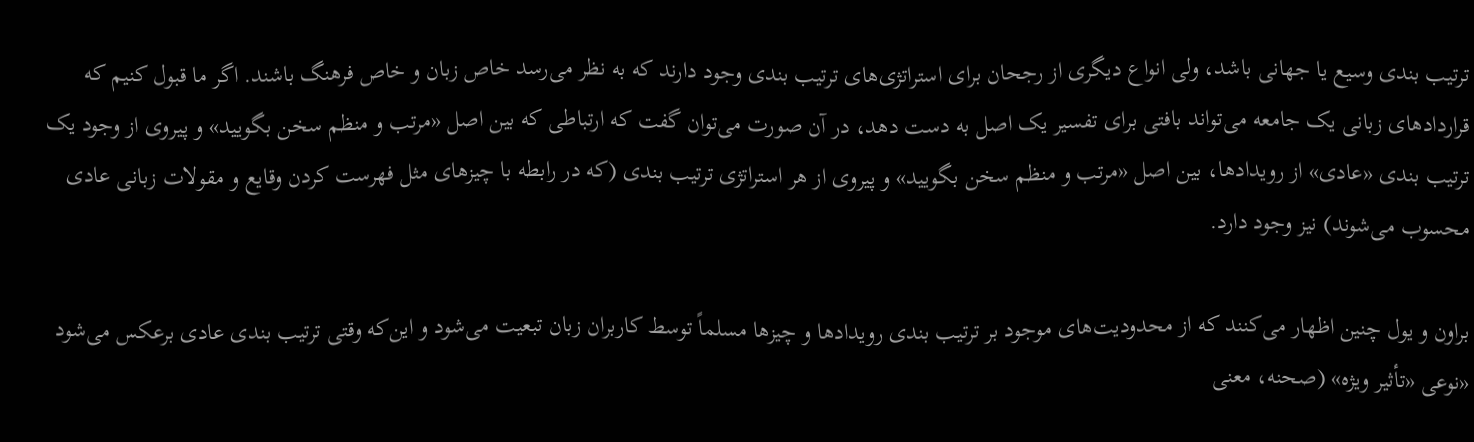ترتیب بندی وسیع یا جهانی باشد، ولی انواع دیگری از رجحان برای استراتژی‌های ترتیب بندی وجود دارند که به نظر می‌رسد خاص زبان و خاص فرهنگ باشند. اگر ما قبول کنیم که قرارداد‌های زبانی یک جامعه می‌تواند بافتی برای تفسیر یک اصل به دست دهد، در آن صورت می‌توان گفت که ارتباطی که بین اصل «مرتب و منظم سخن بگویید» و پیروی از وجود یک ترتیب بندی «عادی» از رویداد‌ها، بین اصل «مرتب و منظم سخن بگویید» و پیروی از هر استراتژی ترتیب بندی (که در رابطه با چیزهای مثل فهرست کردن وقایع و مقولات زبانی عادی محسوب می‌شوند) نیز وجود دارد.

براون و یول چنین اظهار می‌کنند که از محدودیت‌های موجود بر ترتیب بندی رویداد‌ها و چیزها مسلماً توسط کاربران زبان تبعیت می‌شود و این‌که وقتی ترتیب بندی عادی برعکس می‌شود «نوعی «تأثیر ویژه» (صحنه، معنی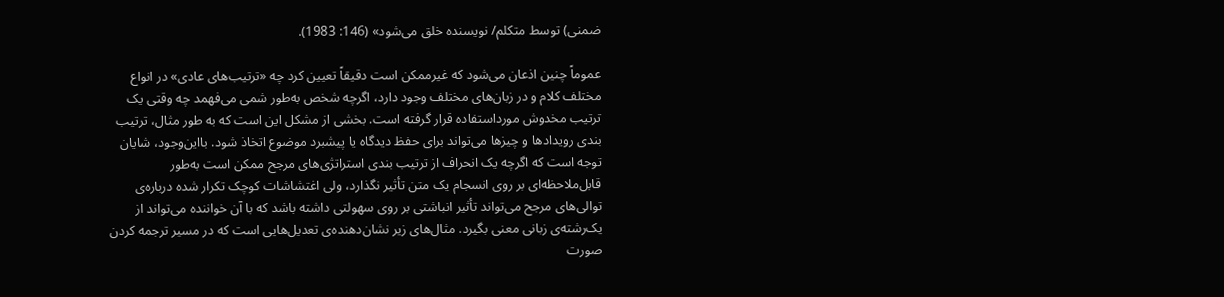ضمنی) توسط متکلم/ نویسنده خلق می‌شود» (146: 1983).

عموماً چنین اذعان می‌شود که غیرممکن است دقیقاً تعیین کرد چه «ترتیب‌های عادی» در انواع مختلف کلام و در زبان‌های مختلف وجود دارد، اگرچه شخص به‌طور شمی می‌فهمد چه وقتی یک ترتیب مخدوش مورداستفاده قرار گرفته است. بخشی از مشکل این است که به طور مثال، ترتیب بندی رویداد‌ها و چیزها می‌تواند برای حفظ دیدگاه یا پیشبرد موضوع اتخاذ شود. بااین‌وجود، شایان توجه است که اگرچه یک انحراف از ترتیب بندی استراتژی‌های مرجح ممکن است به‌طور قابل‌ملاحظه‌ای بر روی انسجام یک متن تأثیر نگذارد، ولی اغتشاشات کوچک تکرار شده درباره‌ی توالی‌های مرجح می‌تواند تأثیر انباشتی بر روی سهولتی داشته باشد که با آن خواننده می‌تواند از یک‌رشته‌ی زبانی معنی بگیرد. مثال‌های زیر نشان‌دهنده‌ی تعدیل‌هایی است که در مسیر ترجمه کردن صورت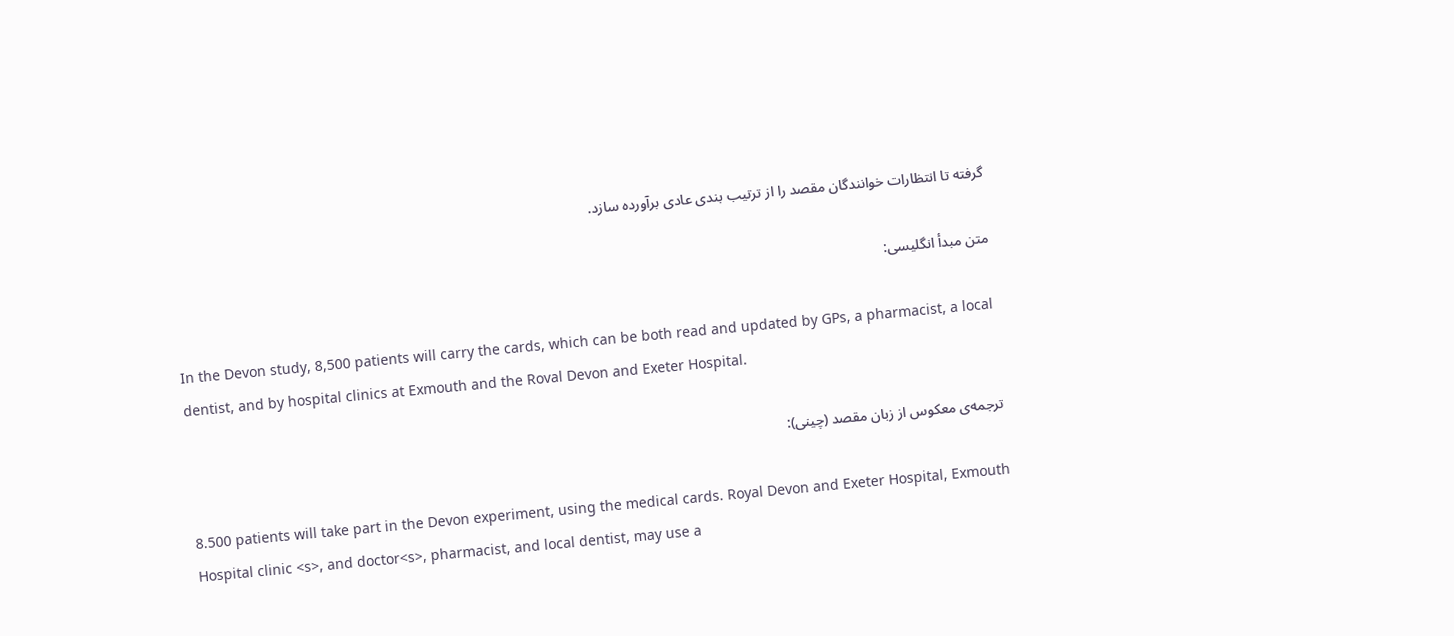گرفته تا انتظارات خوانندگان مقصد را از ترتیب بندی عادی برآورده سازد.

متن مبدأ انگلیسی:

In the Devon study, 8,500 patients will carry the cards, which can be both read and updated by GPs, a pharmacist, a local dentist, and by hospital clinics at Exmouth and the Roval Devon and Exeter Hospital.

ترجمه‌ی معکوس از زبان مقصد (چینی):

8.500 patients will take part in the Devon experiment, using the medical cards. Royal Devon and Exeter Hospital, Exmouth Hospital clinic <s>, and doctor<s>, pharmacist, and local dentist, may use a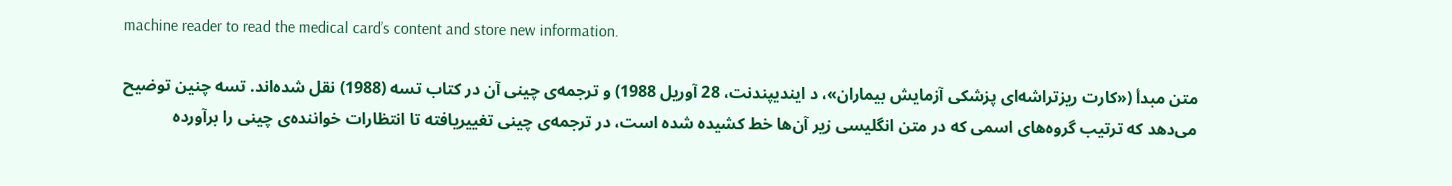machine reader to read the medical card’s content and store new information.

متن مبدأ («کارت ریزتراشه‌ای پزشکی آزمایش بیماران»، د ایندیپندنت، 28 آوریل 1988) و ترجمه‌ی چینی آن در کتاب تسه (1988) نقل شده‌اند. تسه چنین توضیح می‌دهد که ترتیب گروه‌های اسمی که در متن انگلیسی زیر آن‌ها خط کشیده شده است، در ترجمه‌ی چینی تغییریافته تا انتظارات خواننده‌ی چینی را برآورده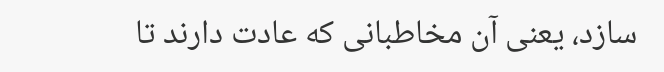سازد، یعنی آن مخاطبانی که عادت دارند تا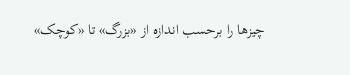چیز‌‌ها را برحسب اندازه از «بزرگ» تا «کوچک»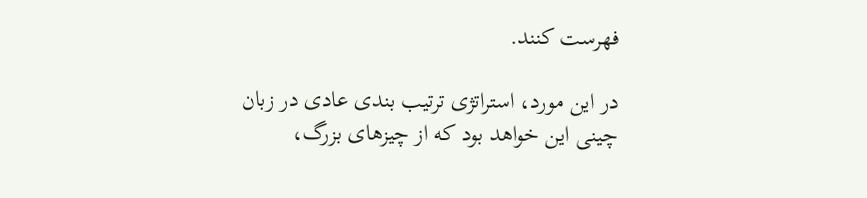فهرست کنند.

در این مورد، استراتژی ترتیب بندی عادی در زبان چینی این خواهد بود که از چیزهای بزرگ،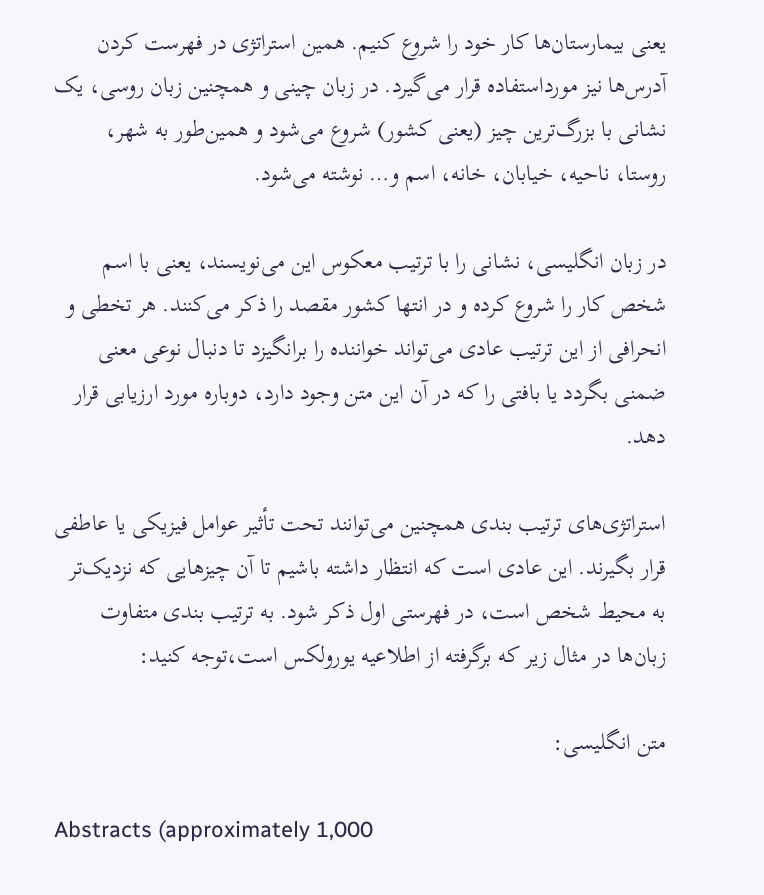یعنی بیمارستان‌ها کار خود را شروع کنیم. همین استراتژی در فهرست کردن آدرس‌ها نیز مورداستفاده قرار می‌گیرد. در زبان چینی و همچنین زبان روسی، یک نشانی با بزرگ‌ترین چیز (یعنی کشور) شروع می‌شود و همین‌طور به شهر، روستا، ناحیه، خیابان، خانه، اسم و… نوشته می‌شود.

در زبان انگلیسی، نشانی را با ترتیب معکوس این می‌نویسند، یعنی با اسم شخص کار را شروع کرده و در انتها کشور مقصد را ذکر می‌کنند. هر تخطی و انحرافی از این ترتیب عادی می‌تواند خواننده را برانگیزد تا دنبال نوعی معنی ضمنی بگردد یا بافتی را که در آن این متن وجود دارد، دوباره مورد ارزیابی قرار دهد.

استراتژی‌های ترتیب بندی همچنین می‌توانند تحت تأثیر عوامل فیزیکی یا عاطفی قرار بگیرند. این عادی است که انتظار داشته باشیم تا آن چیزهایی که نزدیک‌تر به محیط شخص است، در فهرستی اول ذکر شود. به ترتیب بندی متفاوت زبان‌ها در مثال زیر که برگرفته از اطلاعیه یورولکس است،‌توجه کنید:

متن انگلیسی:

Abstracts (approximately 1,000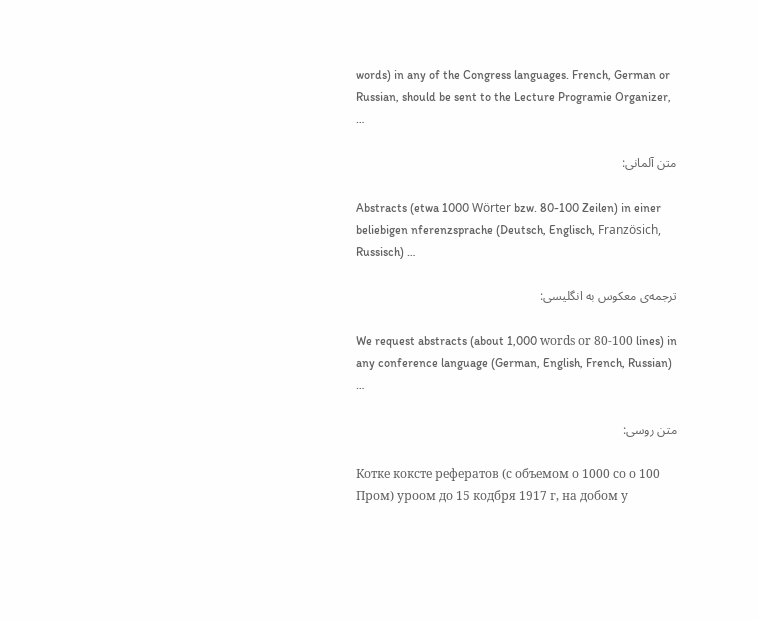words) in any of the Congress languages. French, German or Russian, should be sent to the Lecture Programie Organizer, …

متن آلمانی:

Abstracts (etwa 1000 Wörter bzw. 80-100 Zeilen) in einer beliebigen nferenzsprache (Deutsch, Englisch, Französich, Russisch) …

ترجمه‌ی معکوس به انگلیسی:

We request abstracts (about 1,000 wоrdѕ оr 80-100 lines) in any conference language (German, English, French, Russian) …

متن روسی:

Котке коксте рефератов (с объемом о 1000 со о 100 Пром) уроом до 15 кодбря 1917 г, на добом у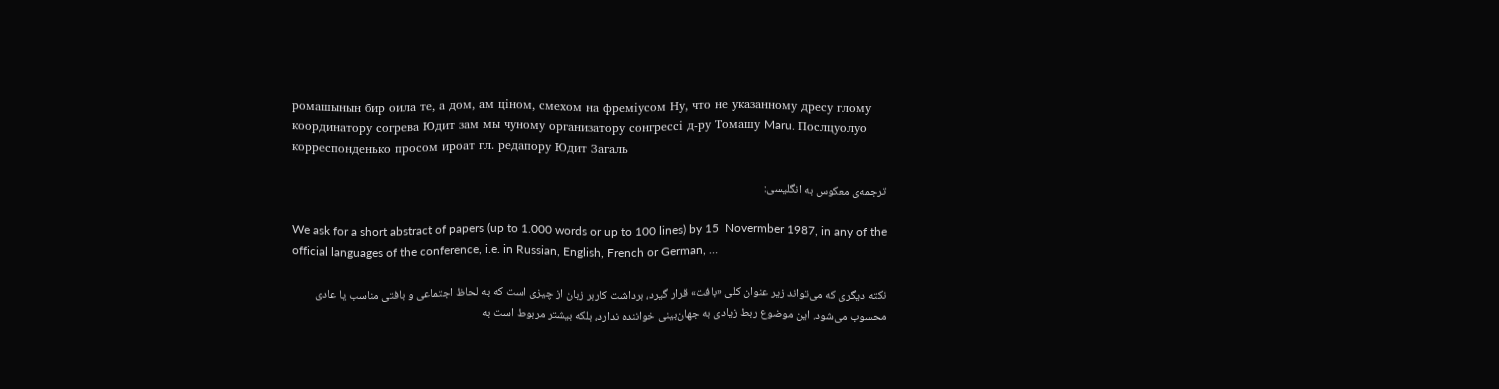ромашынын бир оила те, а дом, ам ціном, смехом на фреміусом Ну, что не указанному дресу глому координатору согрева Юдит зам мы чуному организатору сонгрессі д-ру Томашу Maru. Послцуолуо корреспонденько просом ироат гл. редапору Юдит Загаль

ترجمه‌ی معکوس به انگلیسی:

We ask for a short abstract of papers (up to 1.000 words or up to 100 lines) by 15  Novermber 1987, in any of the official languages of the conference, i.e. in Russian, English, French or German, …

نکته دیگری که می‌تواند زیر عنوان کلی «بافت» قرار گیرد، برداشت کاربر زبان از چیزی است که به لحاظ اجتماعی و بافتی مناسب یا عادی محسوب می‌شود. این موضوع ربط زیادی به جهان‌بینی خواننده ندارد، بلکه بیشتر مربوط است به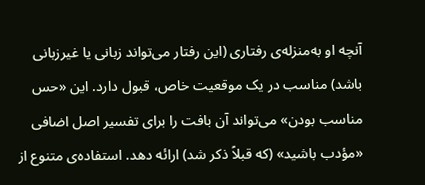آنچه او به‌منزله‌ی رفتاری (این رفتار می‌تواند زبانی یا غیرزبانی باشد) مناسب در یک موقعیت خاص، قبول دارد. این «حس مناسب بودن» می‌تواند آن بافت را برای تفسیر اصل اضافی «مؤدب باشید» (که قبلاً ذکر شد) ارائه دهد. استفاده‌ی متنوع از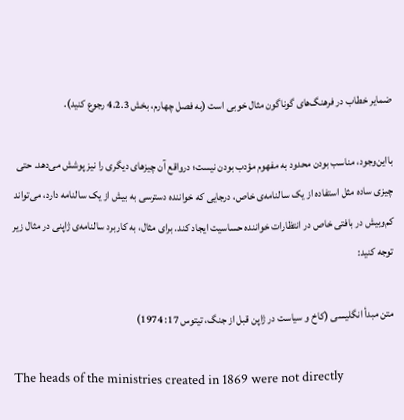ضمایر خطاب در فرهنگ‌های گوناگون مثال خوبی است (به فصل چهارم، بخش 4.2.3 رجوع کنید).

بااین‌وجود، مناسب بودن محدود به مفهوم مؤدب بودن نیست؛ درواقع آن چیزهای دیگری را نیز پوشش می‌دهد. حتی چیزی ساده مثل استفاده از یک سالنامه‌ی خاص، درجایی که خواننده دسترسی به بیش از یک سالنامه دارد، می‌تواند کم‌وبیش در بافتی خاص در انتظارات خواننده حساسیت ایجاد کند. برای مثال، به کاربرد سالنامه‌ی ژاپنی در مثال زیر توجه کنید:

متن مبدأ انگلیسی (کاخ و سیاست در ژاپن قبل از جنگ، تیتوس 17: 1974)

The heads of the ministries created in 1869 were not directly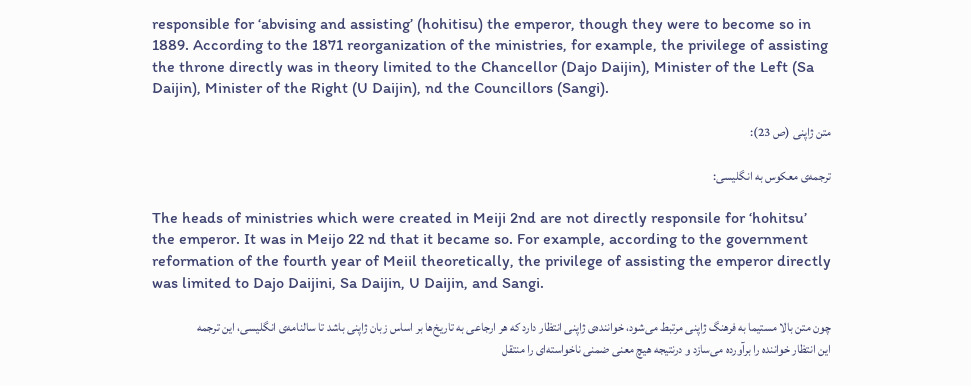responsible for ‘abvising and assisting’ (hohitisu) the emperor, though they were to become so in 1889. According to the 1871 reorganization of the ministries, for example, the privilege of assisting the throne directly was in theory limited to the Chancellor (Dajo Daijin), Minister of the Left (Sa Daijin), Minister of the Right (U Daijin), nd the Councillors (Sangi).

متن ژاپنی (ص 23):

ترجمه‌ی معکوس به انگلیسی:

The heads of ministries which were created in Meiji 2nd are not directly responsile for ‘hohitsu’ the emperor. It was in Meijo 22 nd that it became so. For example, according to the government reformation of the fourth year of Meiil theoretically, the privilege of assisting the emperor directly was limited to Dajo Daijini, Sa Daijin, U Daijin, and Sangi.

چون متن بالا مستیما به فرهنگ ژاپنی مرتبط می‌شود، خواننده‌ی ژاپنی انتظار دارد که هر ارجاعی به تاریخ‌ها بر اساس زبان ژاپنی باشد تا سالنامه‌ی انگلیسی، این ترجمه این انتظار خواننده را برآورده می‌سازد و درنتیجه هیچ معنی ضمنی ناخواسته‌ای را منتقل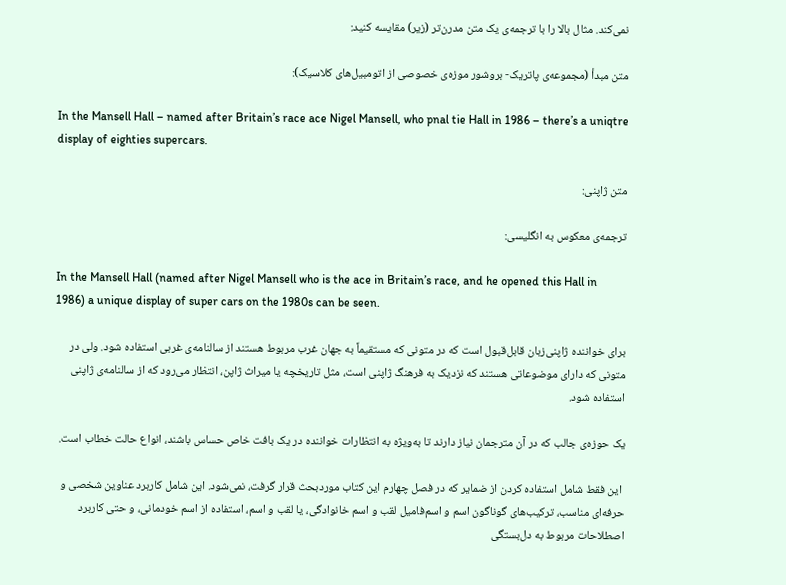نمی‌کند. مثال بالا را با ترجمه‌ی یک متن مدرن‌تر (زیر) مقایسه کنید:

متن مبدأ (مجموعه‌ی پاتریک- بروشور موزه‌ی خصوصی از اتومبیل‌های کلاسیک):

In the Mansell Hall – named after Britain’s race ace Nigel Mansell, who pnal tie Hall in 1986 – there’s a uniqtre display of eighties supercars.

متن ژاپنی:

ترجمه‌ی معکوس به انگلیسی:

In the Mansell Hall (named after Nigel Mansell who is the ace in Britain’s race, and he opened this Hall in 1986) a unique display of super cars on the 1980s can be seen.

برای خواننده ژاپنی‌زبان قابل‌قبول است که در متونی که مستقیماً به جهان غرب مربوط هستند از سالنامه‌ی غربی استفاده شود. ولی در متونی که دارای موضوعاتی هستند که نزدیک به فرهنگ ژاپنی است، مثل تاریخچه یا میراث ژاپن، انتظار می‌رود که از سالنامه‌ی ژاپنی استفاده شود.

یک حوزه‌ی جالب که در آن مترجمان نیاز دارند تا به‌ویژه به انتظارات خواننده در یک بافت خاص حساس باشند، انواع حالت خطاب است.

 این فقط شامل استفاده کردن از ضمایر که در فصل چهارم این کتاب موردبحث قرار گرفت، نمی‌شود. این شامل کاربرد عناوین شخصی و حرفه‌ای مناسب، ترکیب‌های گوناگون اسم و اسم‌فامیل لقب و اسم خانوادگی، یا لقب و اسم، استفاده از اسم خودمانی، و حتی کاربرد اصطلاحات مربوط به دل‌بستگی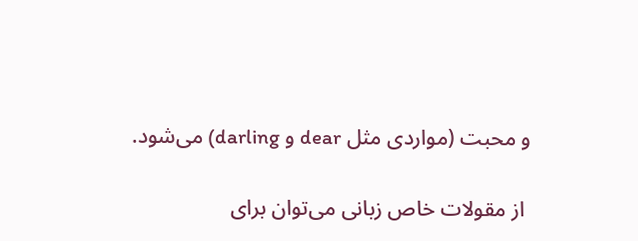و محبت (مواردی مثل dear و darling) می‌شود.

 از مقولات خاص زبانی می‌توان برای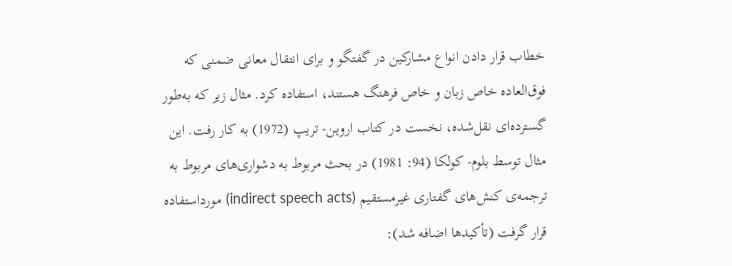خطاب قرار دادن انواع مشارکین در گفتگو و برای انتقال معانی ضمنی که فوق‌العاده خاص زبان و خاص فرهنگ هستند، استفاده کرد. مثال زیر که به‌طور گسترده‌ای نقل‌شده، نخست در کتاب اروین- تریپ (1972) به کار رفت. این مثال توسط بلوم- کولکا (94: 1981) در بحث مربوط به دشواری‌های مربوط به ترجمه‌ی کنش‌های گفتاری غیرمستقیم (indirect speech acts) مورداستفاده قرار گرفت (تأکیدها اضافه شد):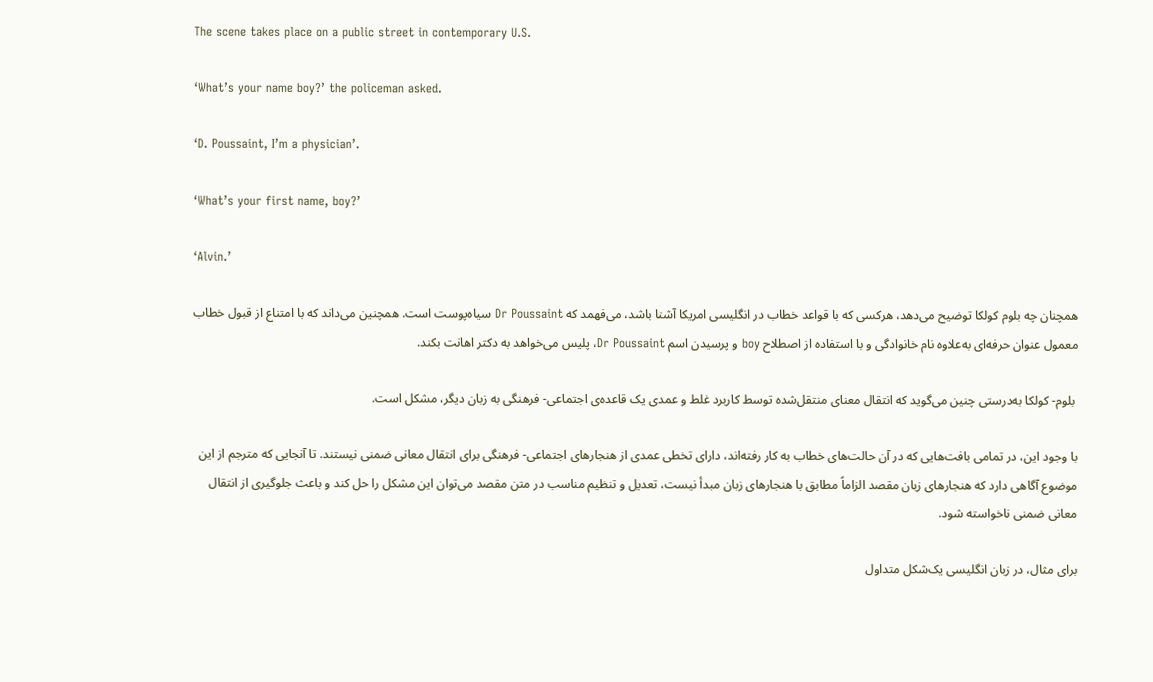The scene takes place on a public street in contemporary U.S.

‘What’s your name boy?’ the policeman asked.

‘D. Poussaint, I’m a physician’.

‘What’s your first name, boy?’

‘Alvin.’

همچنان چه بلوم کولکا توضیح می‌دهد، هرکسی که با قواعد خطاب در انگلیسی امریکا آشنا باشد، می‌فهمد که Dr Poussaint سیاه‌پوست است. همچنین می‌داند که با امتناع از قبول خطاب معمول عنوان حرفه‌ای به‌علاوه نام خانوادگی و با استفاده از اصطلاح boy و پرسیدن اسم Dr Poussaint، پلیس می‌خواهد به دکتر اهانت بکند.

 بلوم- کولکا به‌درستی چنین می‌گوید که انتقال معنای منتقل‌شده توسط کاربرد غلط و عمدی یک قاعده‌ی اجتماعی- فرهنگی به زبان دیگر، مشکل است.

با وجود این، در تمامی بافت‌هایی که در آن حالت‌های خطاب به کار رفته‌اند، دارای تخطی عمدی از هنجارهای اجتماعی- فرهنگی برای انتقال معانی ضمنی نیستند. تا آنجایی که مترجم از این موضوع آگاهی دارد که هنجارهای زبان مقصد الزاماً مطابق با هنجارهای زبان مبدأ نیست، تعدیل و تنظیم مناسب در متن مقصد می‌توان این مشکل را حل کند و باعث جلوگیری از انتقال معانی ضمنی ناخواسته شود.

برای مثال، در زبان انگلیسی یک‌شکل متداول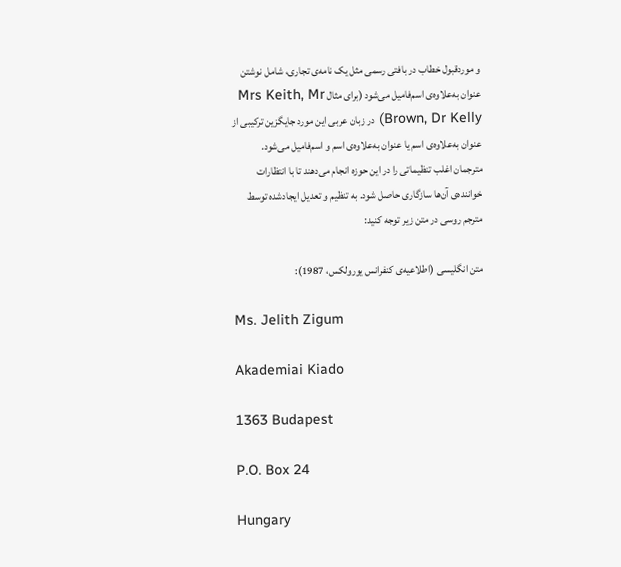و موردقبول خطاب در بافتی رسمی مثل یک نامه‌ی تجاری، شامل نوشتن عنوان به‌علاوه‌ی اسم‌فامیل می‌شود (برای مثال Mrs Keith, Mr Brown, Dr Kelly) در زبان عربی این مورد جایگزین ترکیبی از عنوان به‌علاوه‌ی اسم یا عنوان به‌علاوه‌ی اسم و اسم‌فامیل می‌شود. مترجمان اغلب تنظیماتی را در این حوزه انجام می‌دهند تا با انتظارات خواننده‌ی آن‌ها سازگاری حاصل شود. به تنظیم و تعدیل ایجادشده توسط مترجم روسی در متن زیر توجه کنید:

متن انگلیسی (اطلاعیه‌ی کنفرانس یورولکس، 1987):

Ms. Jelith Zigum

Akademiai Kiado

1363 Budapest

P.O. Box 24

Hungary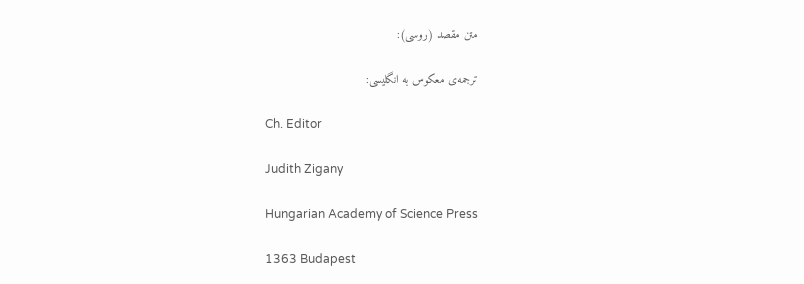متن مقصد (روسی):

ترجمه‌ی معکوس به انگلیسی:

Ch. Editor

Judith Zigany

Hungarian Academy of Science Press

1363 Budapest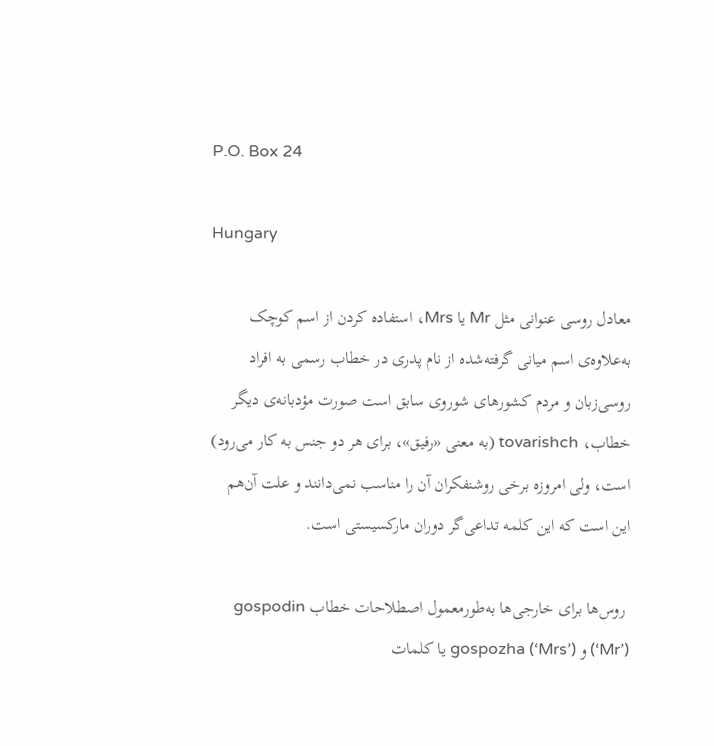P.O. Box 24

Hungary

معادل روسی عنوانی مثل Mr یا Mrs، استفاده کردن از اسم کوچک به‌علاوه‌ی اسم میانی گرفته‌شده از نام پدری در خطاب رسمی به افراد روسی‌زبان و مردم کشورهای شوروی سابق است صورت مؤدبانه‌ی دیگر خطاب، tovarishch (به معنی «رفیق»، برای هر دو جنس به کار می‌رود) است، ولی امروزه برخی روشنفکران آن را مناسب نمی‌دانند و علت آن‌هم این است که این کلمه تداعی‌گر دوران مارکسیستی است.

 روس‌ها برای خارجی‌ها به‌طورمعمول اصطلاحات خطاب gospodin (‘Mr’) و gospozha (‘Mrs’) یا کلمات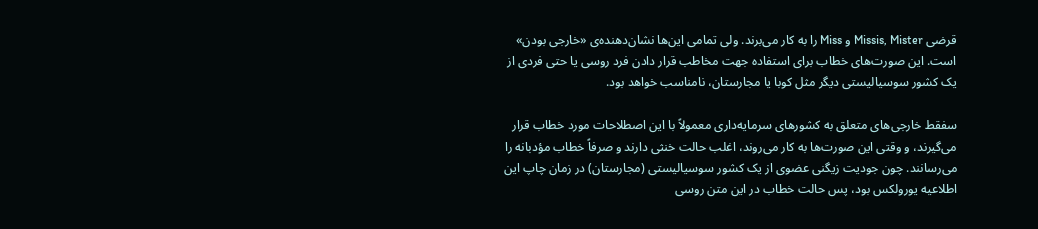قرضی Missis, Mister و Miss را به کار می‌برند. ولی تمامی این‌ها نشان‌دهنده‌ی «خارجی بودن» است. این صورت‌های خطاب برای استفاده جهت مخاطب قرار دادن فرد روسی یا حتی فردی از یک کشور سوسیالیستی دیگر مثل کوبا یا مجارستان، نامناسب خواهد بود.

سفقط خارجی‌های متعلق به کشورهای سرمایه‌داری معمولاً با این اصطلاحات مورد خطاب قرار می‌گیرند، و وقتی این صورت‌ها به کار می‌روند، اغلب حالت خنثی دارند و صرفاً خطاب مؤدبانه را می‌رسانند. چون جودیت زیگنی عضوی از یک کشور سوسیالیستی (مجارستان) در زمان چاپ این اطلاعیه یورولکس بود، پس حالت خطاب در این متن روسی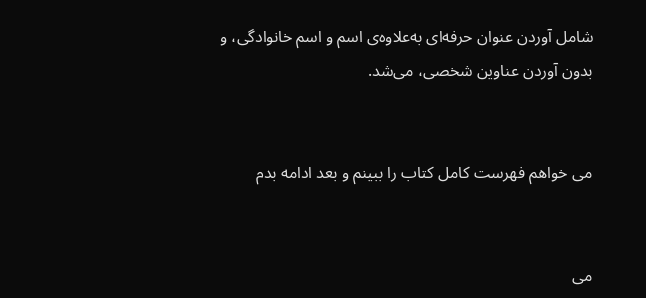شامل آوردن عنوان حرفه‌ای به‌علاوه‌ی اسم و اسم خانوادگی، و بدون آوردن عناوین شخصی، می‌شد.


می خواهم فهرست کامل کتاب را ببینم و بعد ادامه بدم


می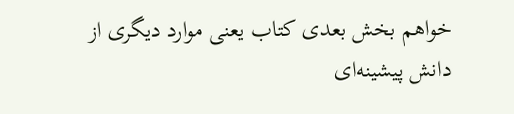خواهم بخش بعدی کتاب یعنی موارد دیگری از دانش پیشینه‌ای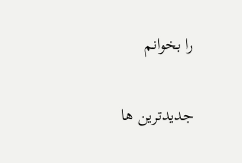را بخوانم

جدیدترین ها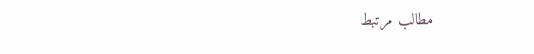مطالب مرتبط